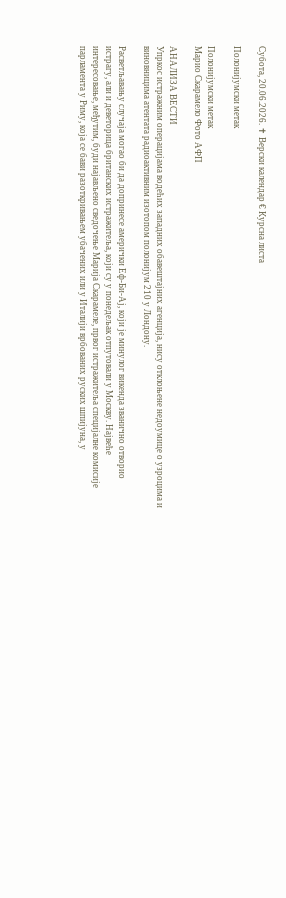Субота, 20.06.2026. ✝ Верски календар € Курсна листа

Полонијумски метак

Полонијумски метак
Марио Скарамело Фото АФП

АНАЛИЗА ВЕСТИ
Упркос истражним операцијама водећих западних обавештајних агенција, нису отклоњене недоумице о узроцима и виновницима атентата радиоактивним изотопом полонијум 210 у Лондону.

Расветљавању случаја могао би да допринесе амерички Еф-Би-Ај, који је минулог викенда званично отворио истрагу, али и деветорица британских истражитеља, који су у понедељак отпутовали у Москву. Највеће интересовање, међутим, буди најављено сведочење Марија Скарамеле, првог истражитеља специјалне комисије парламента у Риму, која се бави разоткривањем убачених или у Италији врбованих руских шпијуна, у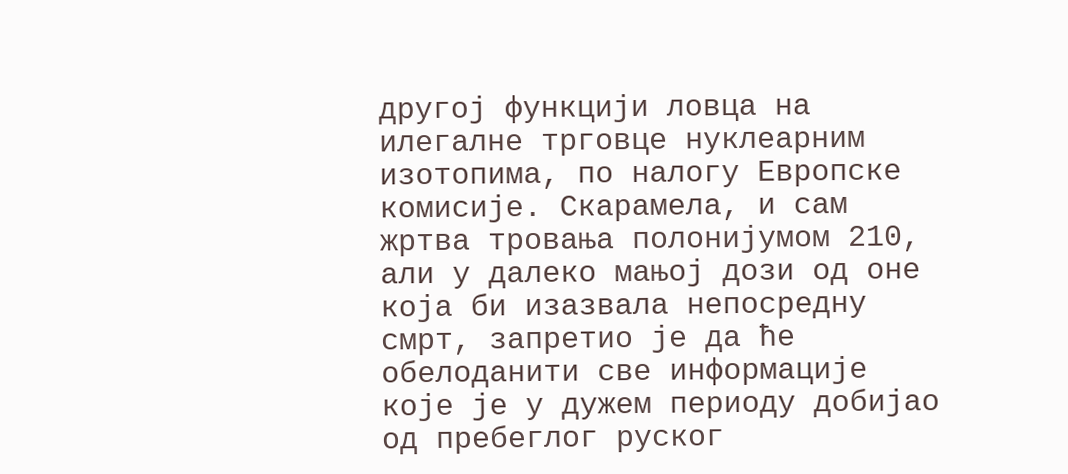другој функцији ловца на илегалне трговце нуклеарним изотопима, по налогу Европске комисије. Скарамела, и сам жртва тровања полонијумом 210, али у далеко мањој дози од оне која би изазвала непосредну смрт, запретио је да ће обелоданити све информације које је у дужем периоду добијао од пребеглог руског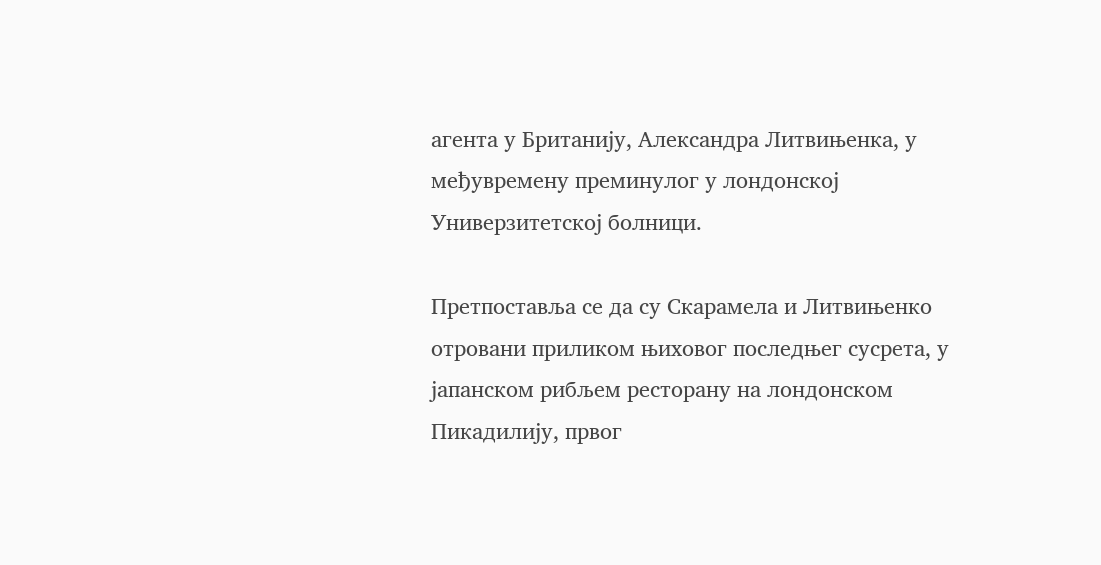агента у Британију, Александра Литвињенка, у међувремену преминулог у лондонској Универзитетској болници.

Претпоставља се да су Скарамела и Литвињенко отровани приликом њиховог последњег сусрета, у јапанском рибљем ресторану на лондонском Пикадилију, првог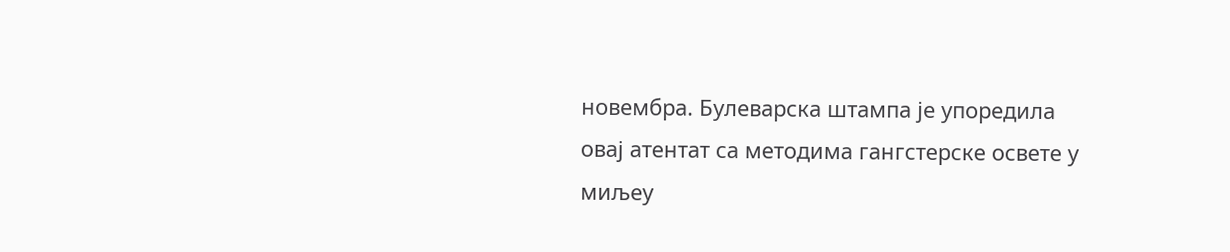новембра. Булеварска штампа је упоредила овај атентат са методима гангстерске освете у миљеу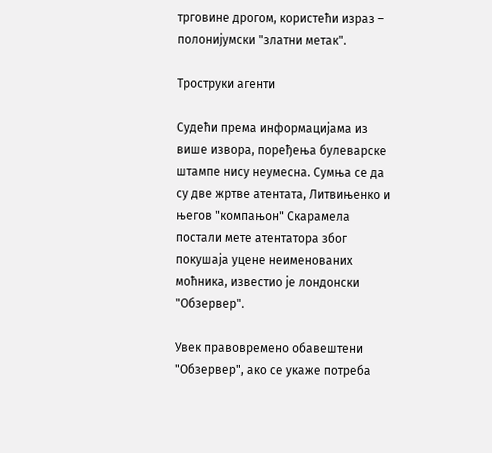трговине дрогом, користећи израз – полонијумски "златни метак".

Троструки агенти

Судећи према информацијама из више извора, поређења булеварске штампе нису неумесна. Сумња се да су две жртве атентата, Литвињенко и његов "компањон" Скарамела постали мете атентатора због покушаја уцене неименованих моћника, известио је лондонски "Обзервер".

Увек правовремено обавештени "Обзервер", ако се укаже потреба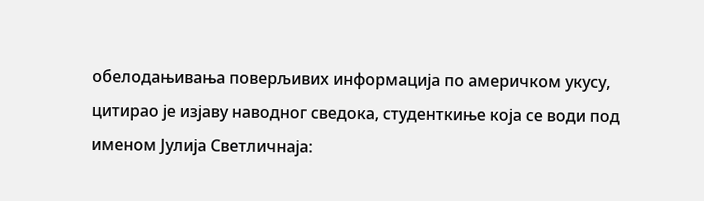обелодањивања поверљивих информација по америчком укусу, цитирао је изјаву наводног сведока, студенткиње која се води под именом Јулија Светличнаја: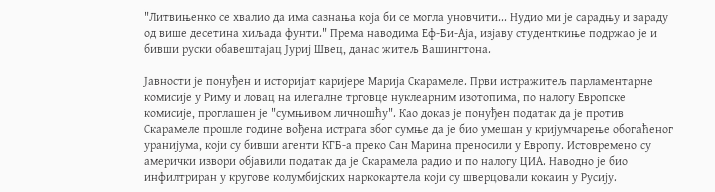"Литвињенко се хвалио да има сазнања која би се могла уновчити... Нудио ми је сарадњу и зараду од више десетина хиљада фунти." Према наводима Еф-Би-Аја, изјаву студенткиње подржао је и бивши руски обавештајац Јуриј Швец, данас житељ Вашингтона.

Јавности је понуђен и историјат каријере Марија Скарамеле. Први истражитељ парламентарне комисије у Риму и ловац на илегалне трговце нуклеарним изотопима, по налогу Европске комисије, проглашен је "сумњивом личношћу". Као доказ је понуђен податак да је против Скарамеле прошле године вођена истрага због сумње да је био умешан у кријумчарење обогаћеног уранијума, који су бивши агенти КГБ-а преко Сан Марина преносили у Европу. Истовремено су амерички извори објавили податак да је Скарамела радио и по налогу ЦИА. Наводно је био инфилтриран у кругове колумбијских наркокартела који су шверцовали кокаин у Русију.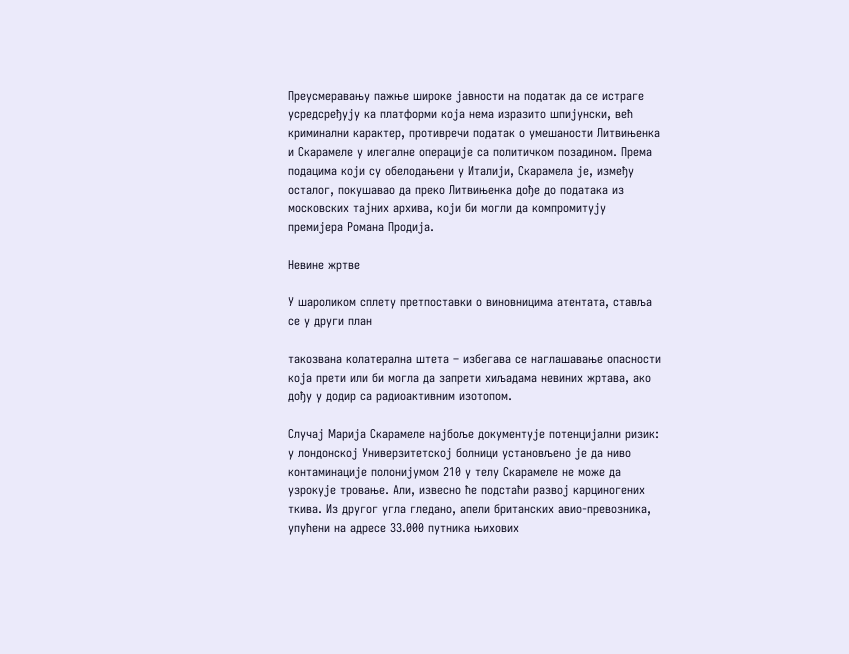Преусмеравању пажње широке јавности на податак да се истраге усредсређују ка платформи која нема изразито шпијунски, већ криминални карактер, противречи податак о умешаности Литвињенка и Скарамеле у илегалне операције са политичком позадином. Према подацима који су обелодањени у Италији, Скарамела је, између осталог, покушавао да преко Литвињенка дође до података из московских тајних архива, који би могли да компромитују премијера Романа Продија.

Невине жртве

У шароликом сплету претпоставки о виновницима атентата, ставља се у други план

такозвана колатерална штета – избегава се наглашавање опасности која прети или би могла да запрети хиљадама невиних жртава, ако дођу у додир са радиоактивним изотопом.

Случај Марија Скарамеле најбоље документује потенцијални ризик: у лондонској Универзитетској болници установљено је да ниво контаминације полонијумом 210 у телу Скарамеле не може да узрокује тровање. Али, извесно ће подстаћи развој карциногених ткива. Из другог угла гледано, апели британских авио-превозника, упућени на адресе 33.000 путника њихових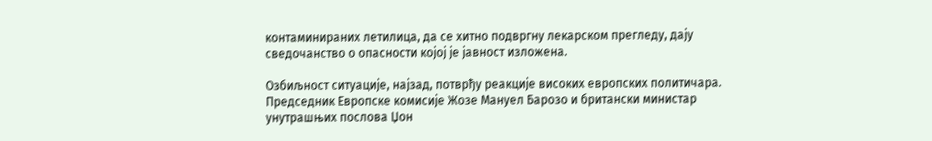контаминираних летилица, да се хитно подвргну лекарском прегледу, дају сведочанство о опасности којој је јавност изложена.

Озбиљност ситуације, најзад, потврђу реакције високих европских политичара. Председник Европске комисије Жозе Мануел Барозо и британски министар унутрашњих послова Џон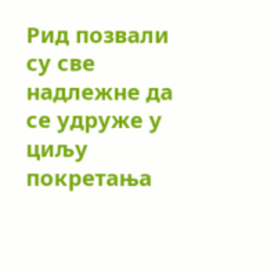Рид позвали су све надлежне да се удруже у циљу покретања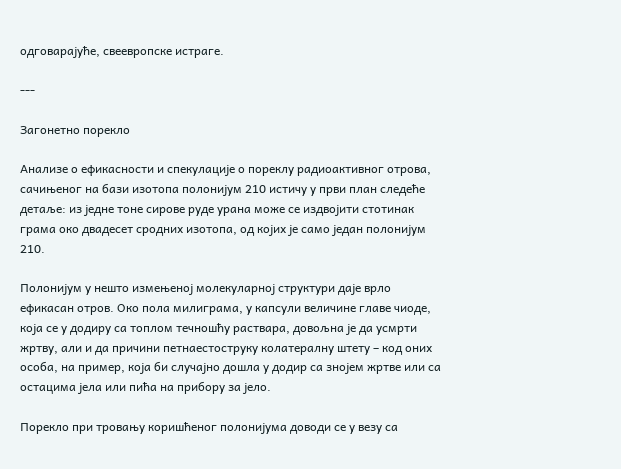одговарајуће, свеевропске истраге.

---

Загонетно порекло

Анализе о ефикасности и спекулације о пореклу радиоактивног отрова, сачињеног на бази изотопа полонијум 210 истичу у први план следеће детаље: из једне тоне сирове руде урана може се издвојити стотинак грама око двадесет сродних изотопа, од којих је само један полонијум 210.

Полонијум у нешто измењеној молекуларној структури даје врло ефикасан отров. Око пола милиграма, у капсули величине главе чиоде, која се у додиру са топлом течношћу раствара, довољна је да усмрти жртву, али и да причини петнаестоструку колатералну штету – код оних особа, на пример, која би случајно дошла у додир са знојем жртве или са остацима јела или пића на прибору за јело.

Порекло при тровању коришћеног полонијума доводи се у везу са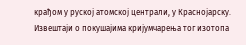крађом у руској атомској централи, у Краснојарску. Извештаји о покушајима кријумчарења тог изотопа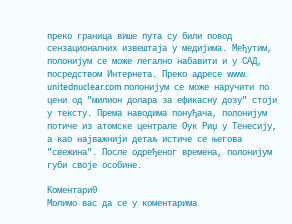преко граница више пута су били повод сензационалних извештаја у медијима. Међутим, полонијум се може легално набавити и у САД, посредством Интернета. Преко адресе www. unitednuclear.com полонијум се може наручити по цени од "милион долара за ефикасну дозу" стоји у тексту. Према наводима понуђача, полонијум потиче из атомске централе Оук Риџ у Тенесију, а као најважнији детаљ истиче се његова "свежина". После одређеног времена, полонијум губи своје особине.

Коментари0
Молимо вас да се у коментарима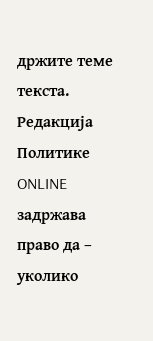држите теме текста. Редакција Политике ONLINE задржава право да – уколико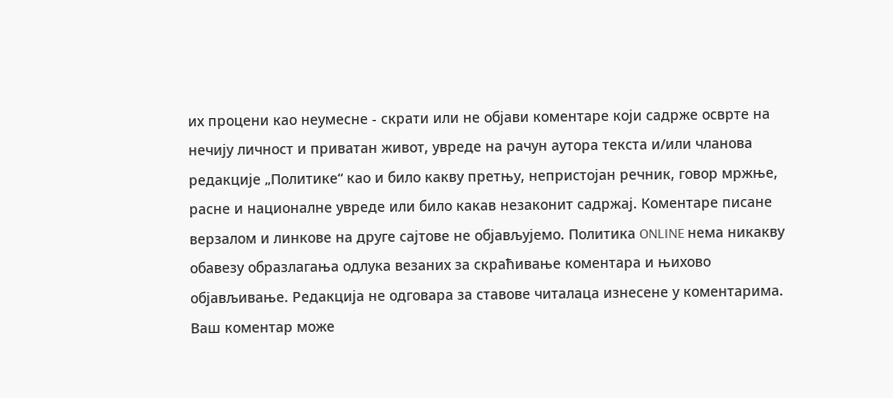их процени као неумесне - скрати или не објави коментаре који садрже осврте на нечију личност и приватан живот, увреде на рачун аутора текста и/или чланова редакције „Политике“ као и било какву претњу, непристојан речник, говор мржње, расне и националне увреде или било какав незаконит садржај. Коментаре писане верзалом и линкове на друге сајтове не објављујемо. Политика ONLINE нема никакву обавезу образлагања одлука везаних за скраћивање коментара и њихово објављивање. Редакција не одговара за ставове читалаца изнесене у коментарима. Ваш коментар може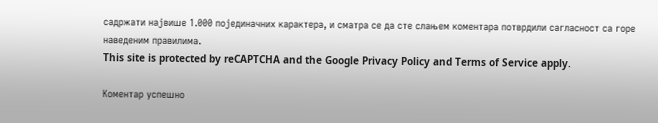садржати највише 1.000 појединачних карактера, и сматра се да сте слањем коментара потврдили сагласност са горе наведеним правилима.
This site is protected by reCAPTCHA and the Google Privacy Policy and Terms of Service apply.

Комeнтар успeшно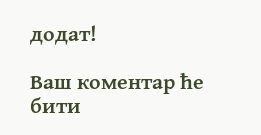додат!

Ваш комeнтар ћe бити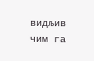видљив чим га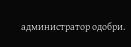администратор одобри.